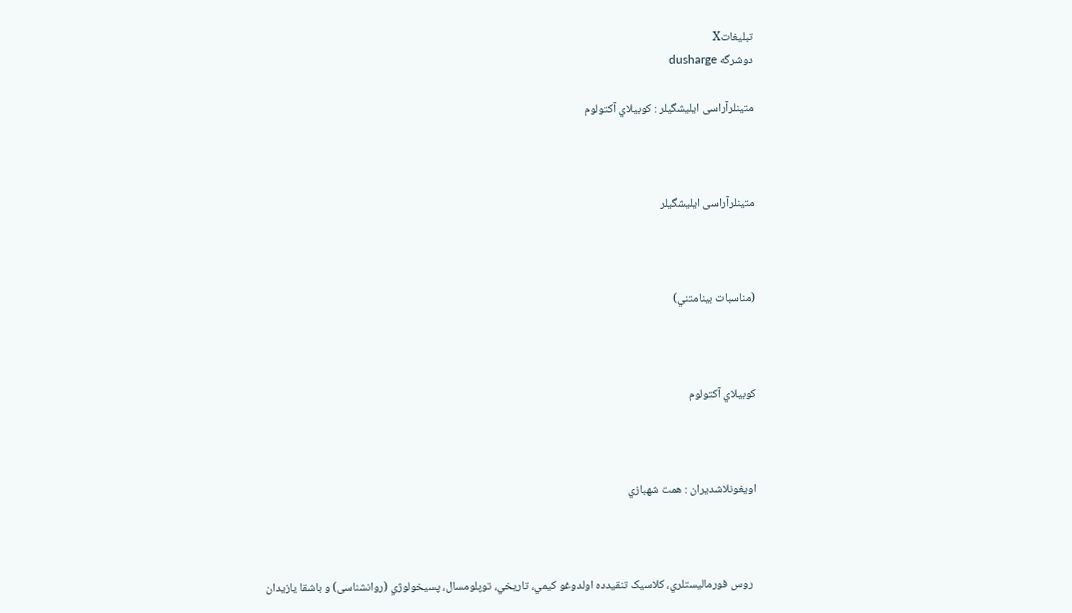تبليغاتX
دوشرگه dusharge

متینلرآراسی ايليشگيلر : کوبيلاي آکتولوم



متینلرآراسی ايليشگيلر



(مناسبات بينامتني)



کوبيلاي آکتولوم



اويغونلاشديران : همت شهبازي



  روس فورمالیستلري، کلاسيک تنقيدده اولدوغو کيمي، تاريخي، توپلومسال، پسيخولوژي (روانشناسی) و باشقا یازیدان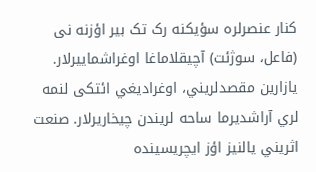کنار عنصرلره سؤيکنه رک تک بير اؤزنه نی (فاعل، سوژئت) آچیقلاماغا اوغراشماییرلار. يازارين مقصدلريني، اوغراديغي ائتکی لنمه لري آراشديرما ساحه لريندن چيخاریرلار. صنعت اثريني يالنيز اؤز ايچريسينده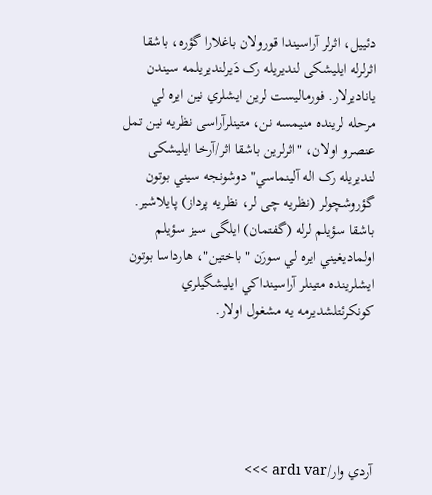دئييل، اثرلر آراسیندا قورولان باغلارا گؤره، باشقا اثرلرله ایلیشکی لندیریله رک دَیرلنديريلمه سيندن ياناديرلار. فورمالیست لرين ايشلري نين ايره لي مرحله لرينده منيمسه نن، متینلرآراسی نظریه نين تمل عنصرو اولان، "اثرلرين باشقا اثر/آرخا ایلیشکی لنديريله رک اله آلينماسي" دوشونجه سيني بوتون گؤروشچولر (نظریه چی لر، نظریه پرداز) پايلاشیر. باشقا سؤیلم لرله (گفتمان) ایلگی سیز سؤیلم اولماديغيني ايره لي سورَن "باختين"، هارداسا بوتون ايشلرينده متینلر آراسینداکي ايليشگيلري کونکرئتلشديرمه يه مشغول اولار.





آردي وار/ardı var >>>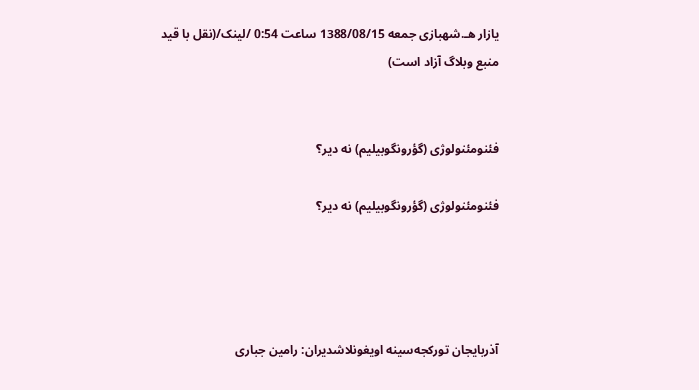يازار هـ.شهبازی جمعه 1388/08/15 ساعت 0:54 /لینک/(نقل با قيد منبع وبلاگ آزاد است)


فئنومئنولوژی (گؤرونگوبیلیم) نه دیر؟

فئنومئنولوژی (گؤرونگوبیلیم) نه دیر؟




آذربایجان تورکجه‌سینه اویغونلاشدیران: رامین جباری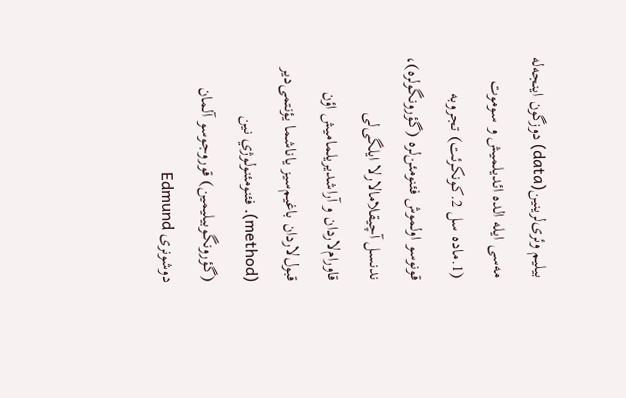بیلیم وئری‌لرینین(data) دوزگون اینجه‌له مه‌سی ایله الده ائدیلمیش و سوموت (1.ماده سل 2.کونکرئت) تجروبه قونوسو اولموش فئنومئن‌لره (گؤرونگولره)، ندنسل آچیقلاما‌لارلا ایلگی‌لی قاورام‌لاردان و آراشدیریلمامیش اؤن قبول‌لاردان باغیم‌سیز یاناشما یؤنتمی‌دیر (method). فئنومئنولوژي نين (گؤرونگوبیلیمین) قوروجوسو آلمان دوشونری Edmund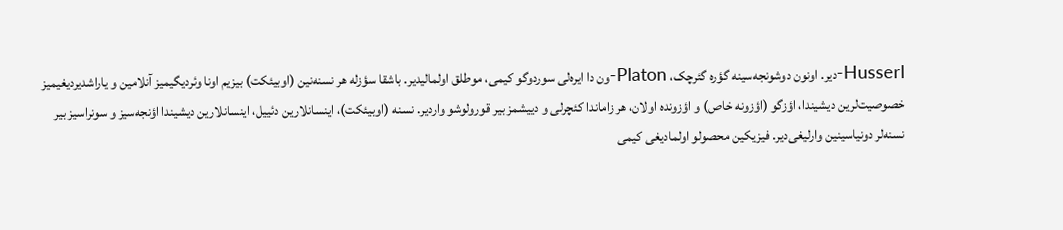Husserl-دیر. اونون دوشونجه‌سینه گؤره گئرچک، Platon-ون دا ایره‌لی سوردوگو کیمی، موطلق اولما‌لیدیر. باشقا سؤزله هر نسنه‌نین (اوبیئکت) بیزیم اونا وئردیگیمیز آنلامین و یاراشدیردیغیمیز خصوصیت‌لرین دیشیندا، اؤزگو (اؤزونه خاص) و اؤزونده اولان، هر زاماندا کئچرلی و دییشمز بیر قورولوشو واردیر. نسنه (اوبیئکت)، اینسانلارین دئییل، اینسانلارین دیشیندا اؤنجه‌سیز و سونرا‌سیز بیر نسنه‌لر دونیاسینین وارلیغی‌دیر. فیزیکین محصولو اولمادیغی کیمی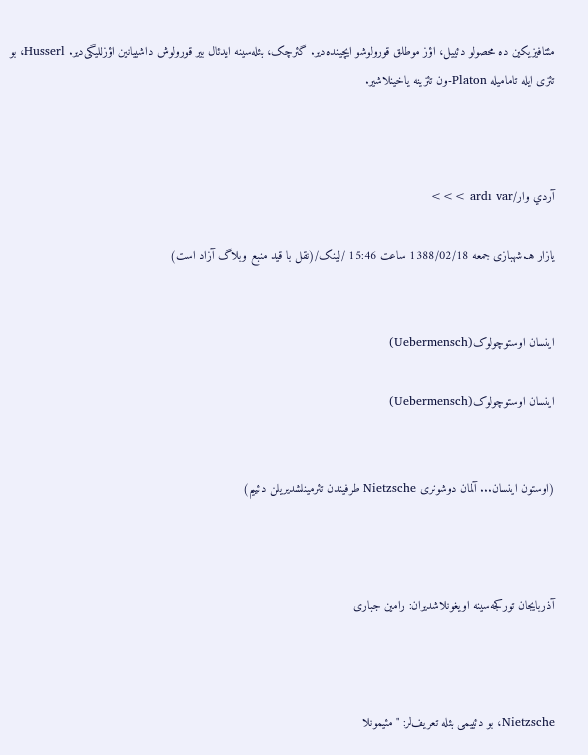مئتافیزیکین ده محصولو دئییل، اؤز موطلق قورولوشو ایچینده‌دیر. گئرچک، بئله‌سینه ایدئال بیر قورولوش داشییانین اؤزللیگی‌دیر. Husserl، بو تئزی ایله تامامیله Platon-ون تئزینه یاخینلاشیر.



آردي وار/ardı var >>>

يازار هـ.شهبازی جمعه 1388/02/18 ساعت 15:46 /لینک/(نقل با قيد منبع وبلاگ آزاد است)


اینسان اوستوچولوک(Uebermensch)

اینسان اوستوچولوک(Uebermensch)


(اوستون اینسان... آلمان دوشونری Nietzsche طرفیندن تئرمینلشدیریلن دئییم)



آذربایجان تورکجه‌سینه اویغونلاشدیران: رامین جباری



Nietzsche، بو دئییمی بئله تعریف‌لر: "مئیمونلا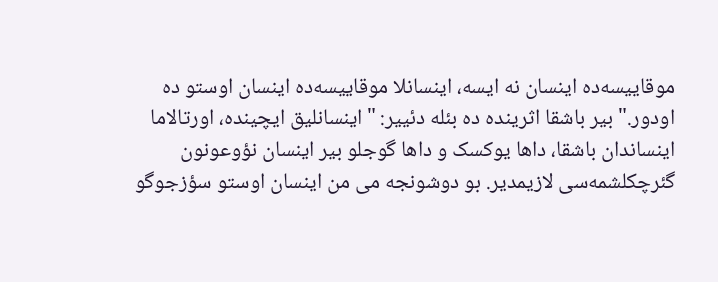موقاییسه‌ده اینسان نه ایسه، اینسانلا موقاییسه‌ده اینسان اوستو ده اودور." بیر باشقا اثرینده ده بئله دئییر: "اینسانلیق ایچینده، اورتالاما اینساندان باشقا، داها یوکسک و داها گوجلو بیر اینسان نؤوعونون گئرچکلشمه‌سی لازیمدیر. بو دوشونجه می من اینسان اوستو سؤزجوگو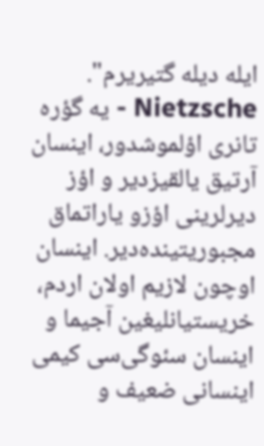ایله دیله گتیریرم". Nietzsche - یه گؤره تانری اؤلموشدور، اینسان آرتیق یالقیزدیر و اؤز دیرلرینی اؤزو یاراتماق مجبوریتینده‌دیر. اینسان اوچون لازیم اولان اردم، خریستیانلیغین آجیما و اینسان سئوگی‌سی کیمی اینسانی ضعیف و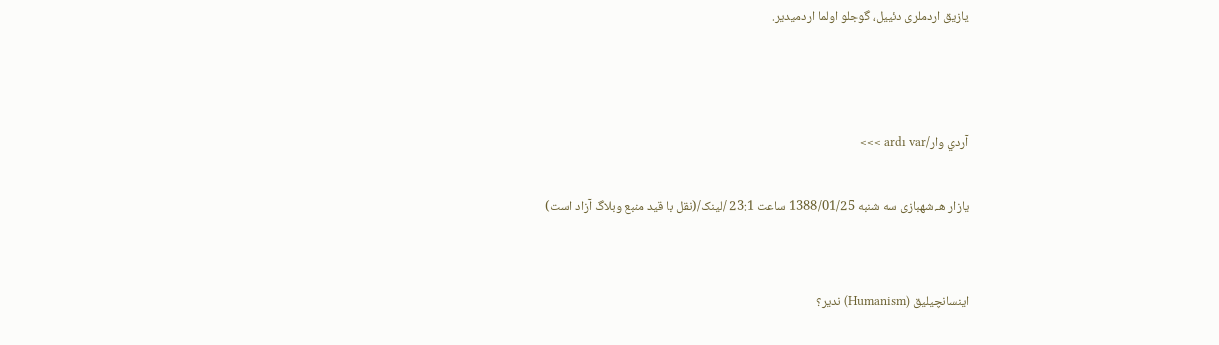یازیق اردملری دئییل، گوجلو اولما اردمیدیر.



آردي وار/ardı var >>>

يازار هـ.شهبازی سه شنبه 1388/01/25 ساعت 23:1 /لینک/(نقل با قيد منبع وبلاگ آزاد است)


اینسانچیلیق (Humanism) ندیر؟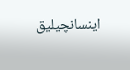اینسانچیلیق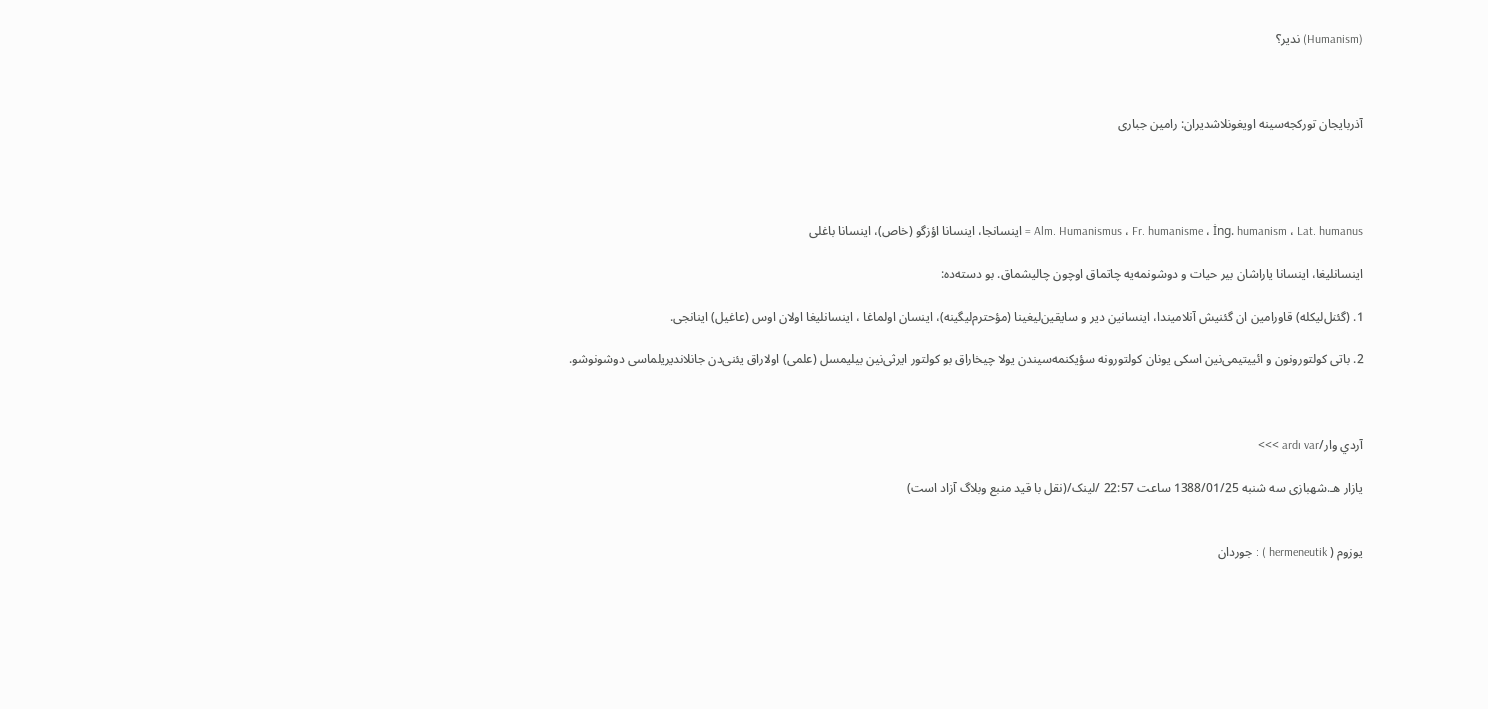(Humanism) ندیر؟



آذربایجان تورکجه‌سینه اویغونلاشدیران: رامین جباری




Alm. Humanismus ، Fr. humanisme ، İng. humanism ، Lat. humanus = اینسانجا، اینسانا اؤزگو (خاص)، اینسانا باغلی

اینسانلیغا، اینسانا یاراشان بیر حیات و دوشونمه‌یه چاتماق اوچون چالیشماق. بو دسته‌ده:

1. (گئنل‌لیکله) قاورامین ان گئنیش آنلامیندا، اینسانین دیر و سایقین‌لیغینا (مؤحترم‌لیگینه)، اینسان اولماغا ، اینسانلیغا اولان اوس (عاغیل) اینانجی.

2. باتی کولتورونون و ائییتیمی‌نین اسکی یونان کولتورونه سؤیکنمه‌سیندن یولا چیخا‌راق بو کولتور ایرثی‌نین بیلیمسل (علمی) اولا‌راق یئنی‌دن جانلاندیریلماسی دوشونوشو.



آردي وار/ardı var >>>

يازار هـ.شهبازی سه شنبه 1388/01/25 ساعت 22:57 /لینک/(نقل با قيد منبع وبلاگ آزاد است)


یوزوم ( hermeneutik ) : جوردان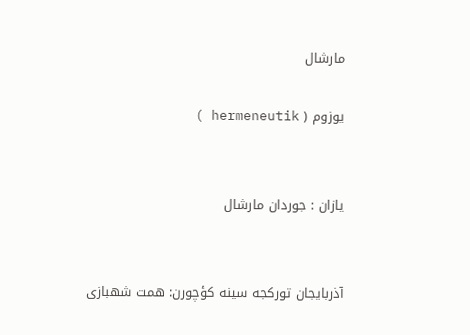مارشال

یوزوم ( hermeneutik )


یازان : جوردان مارشال


آذربايجان تورکجه سينه كؤچورن: همت شهبازی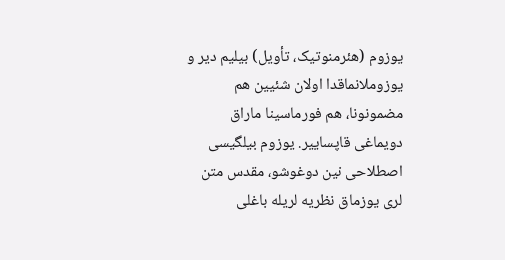یوزوم (هئرمنوتیک، تأویل) بیلیم دیر و یوزوملانماقدا اولان شئیین هم مضمونونا، هم فورماسينا ماراق دویماغی قاپساییر. یوزوم بیلگیسی اصطلاحی نین دوغوشو، مقدس متن لری یوزماق نظریه لریله باغلی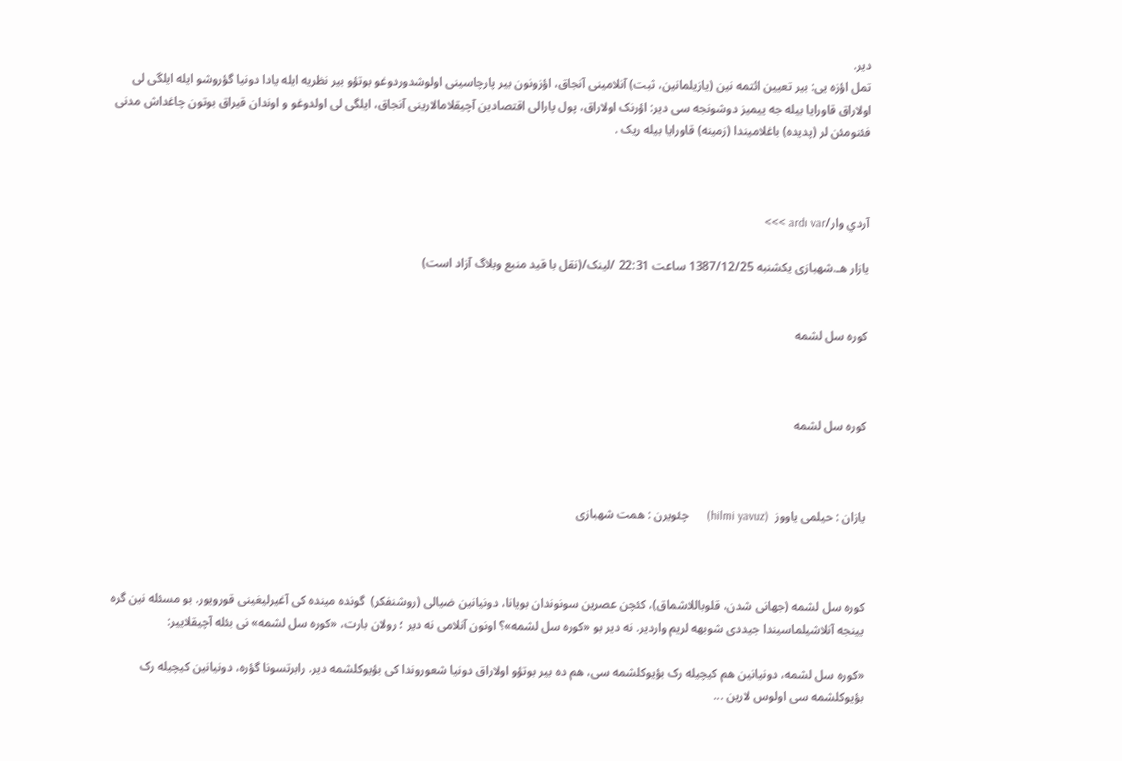دیر.
تمل اؤزه یی: بیر تعيين ائتمه نين (یازیلمانین، ثبت) آنلامینی آنجاق، اؤزونون بیر پارچاسینی اولوشدوردوغو بوتؤو بیر نظریه ایله یادا دونیا گؤروشو ایله ایلگی لی اولاراق قاورایا بیله جه ییمیز دوشونجه سی دیر: اؤرنک اولاراق، پول پارالی اقتصادین آچیقلامالارینی آنجاق، ایلگی لی اولدوغو و اوندان قیراق بوتون چاغداش مدنی فئنومئن لر (پدیده) باغلامیندا (زمینه) قاورایا بیله ریک .



آردي وار/ardı var >>>

يازار هـ.شهبازی یکشنبه 1387/12/25 ساعت 22:31 /لینک/(نقل با قيد منبع وبلاگ آزاد است)


کوره سل لشمه



کوره سل لشمه



یازان : حیلمی یاووز  (hilmi yavuz)      چئویرن : همت شهبازی



کوره سل لشمه (جهانی شدن، قلوباللاشماق)، کئچن عصرین سونوندان بویانا، دونیانین ضیالی (روشنفکر)  گونده مینده کی آغیرلیغینی قورویور. بو مسئله نین گره یینجه آنلاشیلماسیندا جیددی شوبهه لریم واردیر. نه دیر بو «کوره سل لشمه»؟ اونون آنلامی نه دیر ؛ رولان بارت، «کوره سل لشمه» نی بئله آچیقلاییر:

«کوره سل لشمه، دونیانین هم کیچیله رک بؤیوکلشمه سی، هم ده بیر بوتؤو اولاراق دونیا شعوروندا کی بؤیوکلشمه دیر. رابرتسونا گؤره، دونیانین کیچیله رک بؤیوکلشمه سی اولوس لارین ...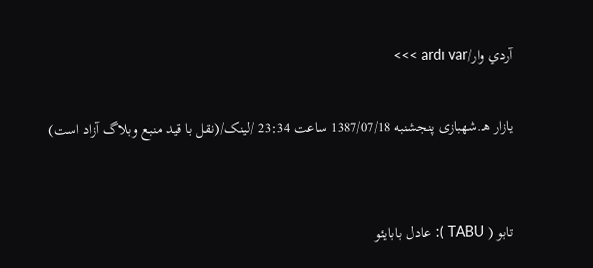آردي وار/ardı var >>>

يازار هـ.شهبازی پنجشنبه 1387/07/18 ساعت 23:34 /لینک/(نقل با قيد منبع وبلاگ آزاد است)


تابو ( TABU ): عادل بابایئو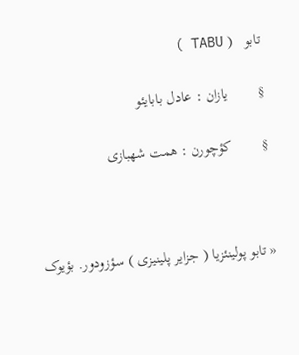تابو   ( TABU )

§        یازان : عادل بابایئو

§        کؤچورن : همت شهبازی



« تابو پولینئزیا ( جزایر پلینیزی ) سؤزودور. بؤیوک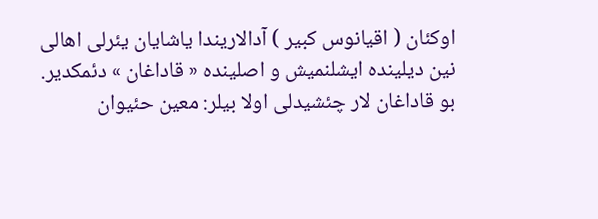اوکئان ( اقیانوس کبیر ) آدالاریندا یاشایان یئرلی اهالی نین دیلینده ایشلنمیش و اصلینده « قاداغان » دئمکدیر. بو قاداغان لار چئشیدلی اولا بیلر: معین حئیوان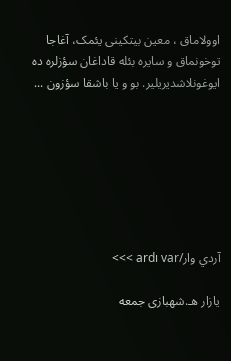اوولاماق ، معین بیتکینی یئمک، آغاجا توخونماق و سایره بئله قاداغان سؤزلره ده ایوغونلاشدیریلیر. بو و یا باشقا سؤزون ...







آردي وار/ardı var >>>

يازار هـ.شهبازی جمعه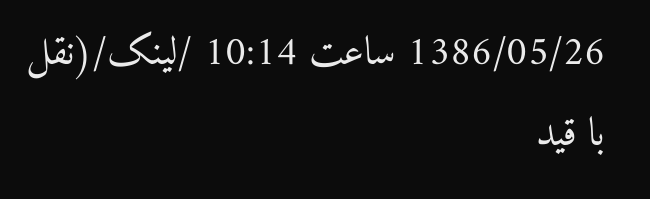1386/05/26 ساعت 10:14 /لینک/(نقل با قيد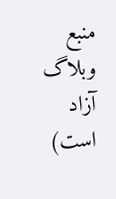منبع وبلاگ آزاد است)